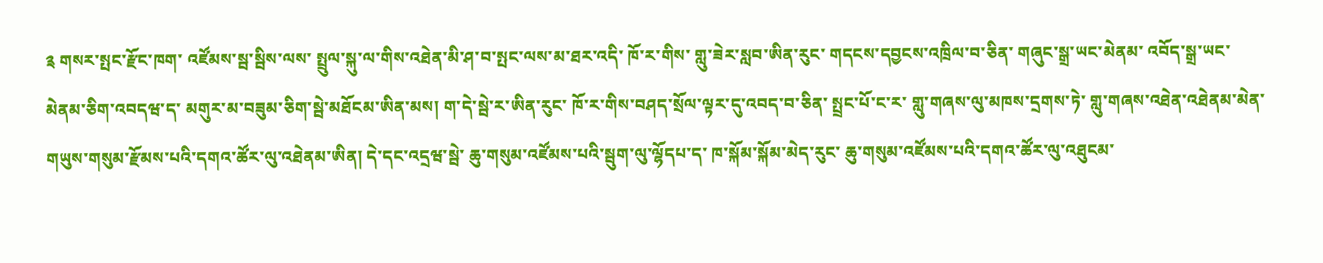༉ གསར་སྤང་རྫོང་ཁག་ འཛོམས་སྦ་སྦིས་ལས་ སྤྲུལ་སྐུ་ལ་གིས་འཐེན་མི་ཤ་བ་སྤང་ལས་མ་ཐར་འདི་ ཁོ་ར་གིས་ གླུ་ཟེར་སླབ་ཨིན་རུང་ གདངས་དབྱངས་འཁྲིལ་བ་ཅིན་ གཞུང་སྒྲ་ཡང་མེནམ་ འབོད་སྒྲ་ཡང་མེནམ་ཅིག་འབདཝ་ད་ མགུར་མ་བཟུམ་ཅིག་སྦེ་མཐོངམ་ཨིན་མས། ག་དེ་སྦེ་ར་ཨིན་རུང་ ཁོ་ར་གིས་བཤད་སྲོལ་ལྟར་དུ་འབད་བ་ཅིན་ སྤྲང་པོ་ང་ར་ གླུ་གཞས་ལུ་མཁས་དྲགས་ཏེ་ གླུ་གཞས་འཐེན་འཐེནམ་མེན་ གཡུས་གསུམ་རྫོམས་པའི་དགའ་ཚོར་ལུ་འཐེནམ་ཨིན། དེ་དང་འདྲཝ་སྦེ་ ཆུ་གསུམ་འཛོམས་པའི་སྦུག་ལུ་ལྷོདཔ་ད་ ཁ་སྐོམ་སྐོམ་མེད་རུང་ ཆུ་གསུམ་འཛོམས་པའི་དགའ་ཚོར་ལུ་འཐུངམ་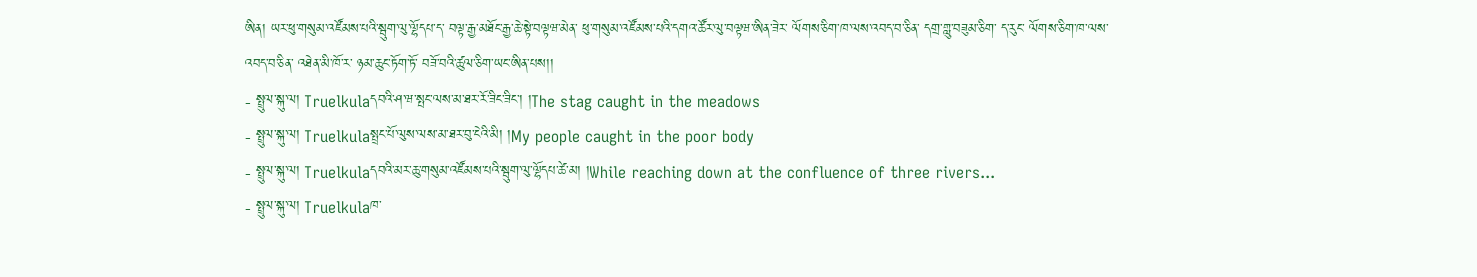ཨིན། ཡར་ཕུ་གསུམ་འཛོམས་པའི་སྦུག་ལུ་ལྷོདཔ་ད་ བལྟ་རྒྱ་མཐོང་རྒྱ་ཆེ་སྟེ་བལྟཝ་མེན་ ཕུ་གསུམ་འཛོམས་པའི་དགའ་ཚོར་ལུ་བལྟཝ་ཨིན་ཟེར་ ལོགས་ཅིག་ཁ་ལས་འབད་བ་ཅིན་ དགྲ་གླུ་བཟུམ་ཅིག་ ད་རུང་ ལོགས་ཅིག་ཁ་ལས་འབད་བ་ཅིན་ འཐེན་མི་ཁོ་ར་ ཉམ་ཆུང་ཏོག་ཏོ་ བཟོ་བའི་ཚུལ་ཅིག་ཡང་ཨིན་པས།།
- སྤྲུལ་སྐུ་ལ། Truelkulaདབའི་ཤ་ཝ་སྤང་ལས་མ་ཐར་རོ་ཟིང་ཟིང་། །The stag caught in the meadows
- སྤྲུལ་སྐུ་ལ། Truelkulaསྤྲང་པོ་ལུས་ལས་མ་ཐར་བུ་ངེའི་མི། །My people caught in the poor body
- སྤྲུལ་སྐུ་ལ། Truelkulaདབའི་མར་ཆུ་གསུམ་འཛོམས་པའི་སྦུག་ལུ་ལྷོདཔ་ཚེ་མ། །While reaching down at the confluence of three rivers...
- སྤྲུལ་སྐུ་ལ། Truelkulaཁ་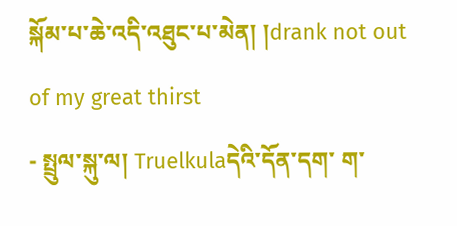སྐོམ་པ་ཆེ་འདི་འཐུང་པ་མེན། །drank not out of my great thirst
- སྤྲུལ་སྐུ་ལ། Truelkulaདེའི་དོན་དག་ ག་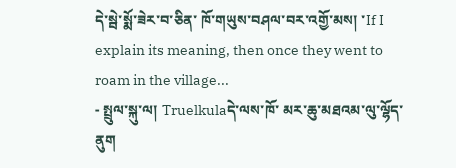དེ་སྦེ་སྨོ་ཟེར་བ་ཅིན་ ཁོ་གཡུས་བཤལ་བར་འགྱོ་མས། ་If I explain its meaning, then once they went to roam in the village...
- སྤྲུལ་སྐུ་ལ། Truelkulaདེ་ལས་ཁོ་ མར་ཆུ་མཐའམ་ལུ་ལྷོད་ནུག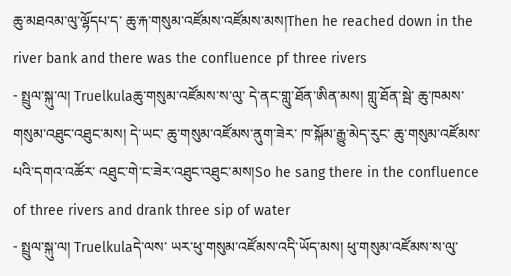ཆུ་མཐའམ་ལུ་ལྷོདཔ་ད་ ཆུ་རྐ་གསུམ་འཛོམས་འཛོམས་མས།Then he reached down in the river bank and there was the confluence pf three rivers
- སྤྲུལ་སྐུ་ལ། Truelkulaཆུ་གསུམ་འཛོམས་ས་ལུ་ དེ་ནང་གླུ་ཐོན་ཨིན་མས། གླུ་ཐོན་སྦེ་ ཆུ་ཁམས་གསུམ་འཐུང་འཐུང་མས། དེ་ཡང་ ཆུ་གསུམ་འཛོམས་ནུག་ཟེར་ ཁ་སྐོམ་རྒྱུ་མེད་རུང་ ཆུ་གསུམ་འཛོམས་པའི་དགའ་འཚོར་ འཐུང་གེ་ང་ཟེར་འཐུང་འཐུང་མས།So he sang there in the confluence of three rivers and drank three sip of water
- སྤྲུལ་སྐུ་ལ། Truelkulaདེ་ལས་ ཡར་ཕུ་གསུམ་འཛོམས་འདི་ཡོད་མས། ཕུ་གསུམ་འཛོམས་ས་ལུ་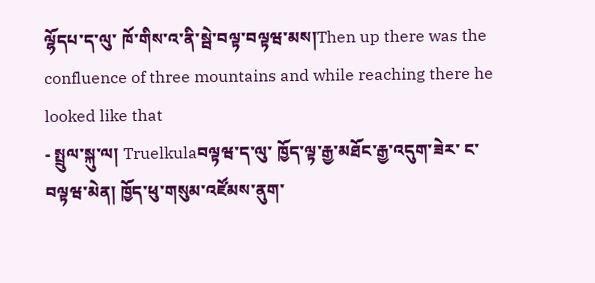ལྷོདཔ་ད་ལུ་ ཁོ་གིས་འ་ནི་སྦེ་བལྟ་བལྟཝ་མས།Then up there was the confluence of three mountains and while reaching there he looked like that
- སྤྲུལ་སྐུ་ལ། Truelkulaབལྟཝ་ད་ལུ་ ཁྱོད་ལྟ་རྒྱ་མཐོང་རྒྱ་འདུག་ཟེར་ ང་བལྟཝ་མེན། ཁྱོད་ཕུ་གསུམ་འཛོམས་ནུག་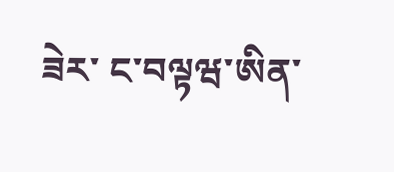ཟེར་ ང་བལྟཝ་ཨིན་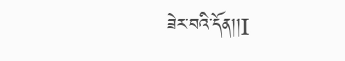ཟེར་བའི་དོན།།I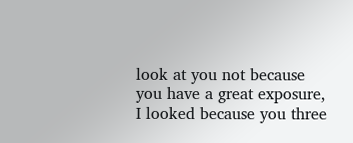look at you not because you have a great exposure, I looked because you three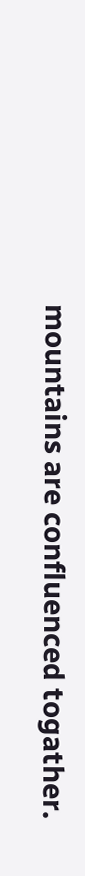mountains are confluenced togather.